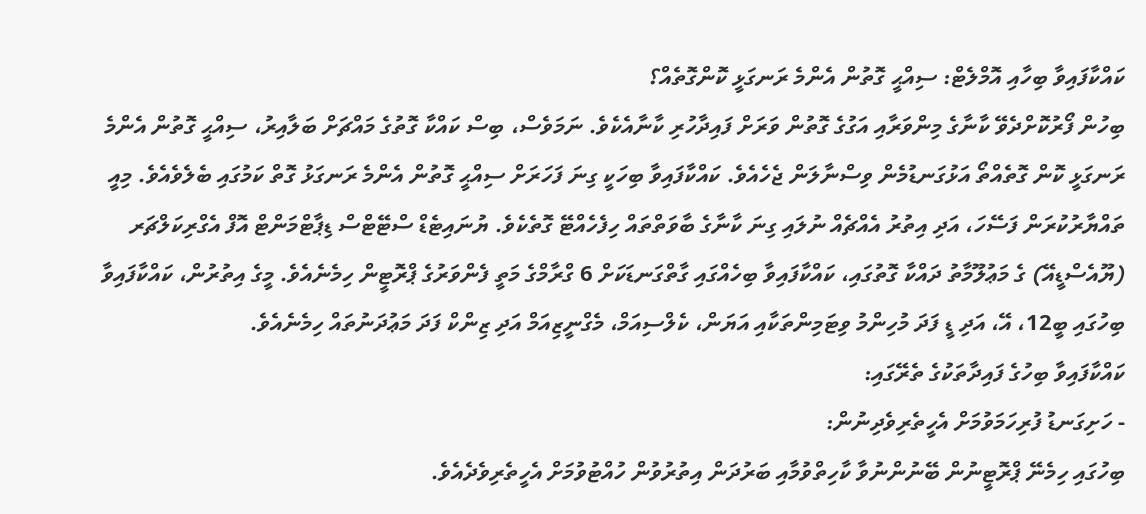ކައްކާފައިވާ ބިހާއި އޮމްލެޓް: ސިއްޙީ ގޮތުން އެންމެ ރަނގަޅީ ކޮންގޮތެއް؟
ބިހުން ފޯރުކޮށްދެވޭ ކާނާގެ މިންވަރާއި އަގުގެ ގޮތުން ވަރަށް ފައިދާހުރި ކާނާއެކެވެ. ނަމަވެސް، ބިސް ކައްކާ ގޮތުގެ މައްޗަށް ބަލާއިރު، ސިއްޙީ ގޮތުން އެންމެ ރަނގަޅީ ކޮން ގޮތެއްތޯ އަޅުގަނޑުމެން ވިސްނާލަން ޖެހެއެވެ. ކައްކާފައިވާ ބިހަކީ ގިނަ ފަހަރަށް ސިއްޙީ ގޮތުން އެންމެ ރަނގަޅު ގޮތް ކަމުގައި ބެލެވެއެވެ. މިއީ ތައްޔާރުކުރަން ފަސޭހަ، އަދި އިތުރު އެއްޗެއް ނުލައި ގިނަ ކާނާގެ ބާވަތްތައް ހިފެހެއްޓޭ ގޮތެކެވެ. ޔުނައިޓެޑް ސްޓޭޓްސް ޑިޕާޓްމަންޓް އޮފް އެގްރިކަލްޗަރ (ޔޫއެސްޑީއޭ) ގެ މަޢުލޫމާތު ދައްކާ ގޮތުގައި، ކައްކާފައިވާ ބިހެއްގައި ގާތްގަނޑަކަށް 6 ގްރާމްގެ މަތީ ފެންވަރުގެ ޕްރޮޓީން ހިމެނެއެވެ. މީގެ އިތުރުން، ކައްކާފައިވާ ބިހުގައި ބީ12، އޭ، އަދި ޑީ ފަދަ މުހިންމު ވިޓަމިންތަކާއި އަޔަން، ކެލްސިއަމް، މެގްނީޒިއަމް އަދި ޒިންކް ފަދަ މަޢުދަނުތައް ހިމެނެއެވެ.
ކައްކާފައިވާ ބިހުގެ ފައިދާތަކުގެ ތެރޭގައި:
- ހަށިގަނޑު ފުރިހަމަވުމަށް އެހީތެރިވެދިނުން:
ބިހުގައި ހިމެނޭ ޕްރޮޓީނުން ބޭނުންނުވާ ކާހިތްވުމާއި ބަރުދަން އިތުރުވުން ހުއްޓުވުމަށް އެހީތެރިވެދެއެވެ.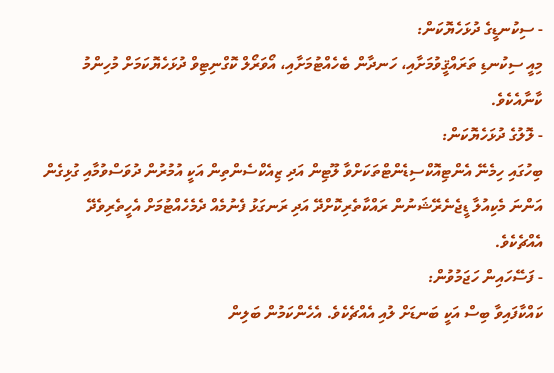- ސިކުނޑީގެ ދުޅަހެޔޮކަން:
މިއީ ސިކުނޑި ތަރައްޤީވުމަށާއި، ހަނދާން ބެހެއްޓުމަށާއި، އޯވަރޯލް ކޮގްނިޓިވް ދުޅަހެޔޮކަމަށް މުހިންމު ކާނާއެކެވެ.
- ލޮލުގެ ދުޅަހެޔޮކަން:
ބިހުގައި ހިމެނޭ އެންޓިއޮކްސިޑެންޓްތަކަށްވާ ލޫޓިން އަދި ޒިއެކްސެންތިން އަކީ އުމުރުން ދުވަސްވުމާއި ގުޅިގެން އަންނަ މެކިއުލާ ޑީޖެނެރޭޝަނުން ރައްކާތެރިކޮށްދޭ އަދި ރަނގަޅު ފެނުމެއް ދެމެހެއްޓުމަށް އެހީތެރިވެދޭ އެއްޗެކެވެ.
- ފަސޭހައިން ހަޖަމުވުން:
ކައްކާފައިވާ ބިސް އަކީ ބަނޑަށް ލުއި އެއްޗެކެވެ. އެހެންކަމުން ބަލިން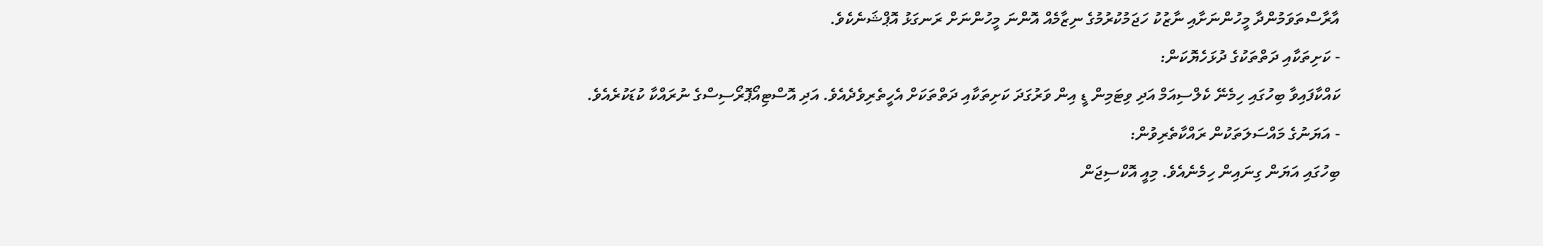އާރާސްތަވަމުންދާ މީހުންނަށާއި ނާޒުކު ހަޖަމުކުރުމުގެ ނިޒާމެއް އޮންނަ މީހުންނަށް ރަނގަޅު އޮޕްޝަނެކެވެ.
- ކަށިތަކާއި ދަތްތަކުގެ ދުޅަހެޔޮކަން:
ކައްކާފައިވާ ބިހުގައި ހިމެނޭ ކެލްސިއަމް އަދި ވިޓަމިން ޑީ އިން ވަރުގަދަ ކަށިތަކާއި ދަތްތަކަށް އެހީތެރިވެދެއެވެ. އަދި އޮސްޓިއޯޕޮރޯސިސްގެ ނުރައްކާ ކުޑަކުރެއެވެ.
- އަޔަނުގެ މައްސަލަތަކުން ރައްކާތެރިވުން:
ބިހުގައި އަޔަން ގިނައިން ހިމެނެއެވެ. މިއީ އޮކްސިޖަން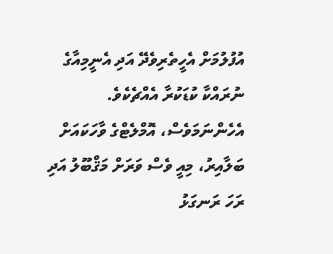އުފުލުމަށް އެހީތެރިވެދޭ އަދި އެނީމިއާގެ ނުރައްކާ ކުޑަކުރާ އެއްޗެކެވެ.
އެހެންނަމަވެސް، އޮމްލެޓްގެ ވާހަކައަށް ބަލާއިރު، މިއީ ވެސް ވަރަށް މަޤްބޫލު އަދި ރަހަ ރަނގަޅު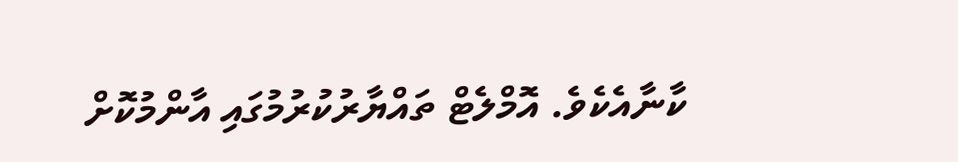ކާނާއެކެވެ. އޮމްލެޓް ތައްޔާރުކުރުމުގައި އާންމުކޮށް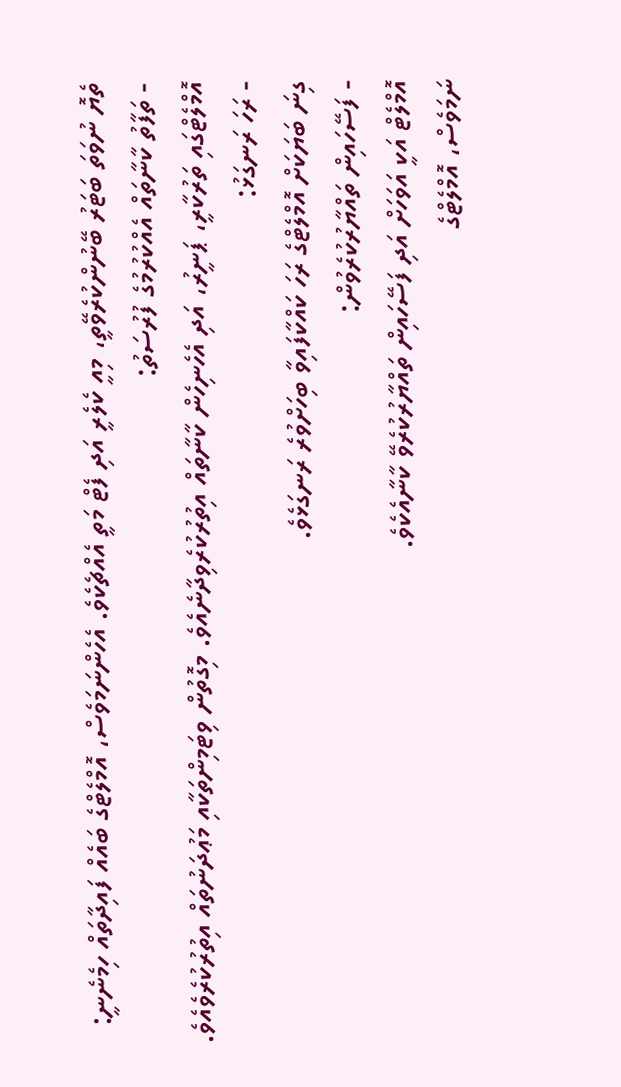ތެޔޮ ނުވަތަ ބަޓަރު ބޭނުންކުރެވޭތީ، މިއީ ކެލެރީ އަދި ފެޓް މަތީ އެއްޗެކެވެ. އެހެންނަމަވެސް، އޮމްލެޓްގެ ބައެއް ފައިދާތައް ހިމެނެނީ:
- ތަފާތު ކާނާތައް އެއްކުރުމުގެ ފުރުސަތު:
އޮމްލެޓްގައި ތަރުކާރީ، ޕަނީރު، އަދި އެހެނިހެން ކާނާތައް އިތުރުކުރެވިދާނެއެވެ. މިގޮތުން ވިޓަމިންތަކާއި މަޢުދަނުތައް އިތުރުކުރެވެއެވެ.
- ރަހަ ރަނގަޅު:
ގިނަ ބަޔަކަށް އޮމްލެޓްގެ ރަހަ ކައްކާފައިވާ ބިހަށްވުރެ ރަނގަޅެވެ.
- ފަސޭހައިން ތައްޔާރުކުރެވުން:
އޮމްލެޓް އަކީ އަވަހަށް އަދި ފަސޭހައިން ތައްޔާރުކުރެވޭ ކާނާއެކެވެ.
ނަމަވެސް، އޮމްލެޓްގެ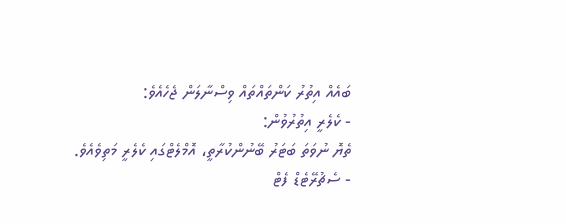ބައެއް އިތުރު ކަންތައްތައް ވިސްނާލަން ޖެހެއެވެ:
- ކެލެރީ އިތުރުވުން:
ތެޔޮ ނުވަތަ ބަޓަރު ބޭނުންކުރާތީ، އޮމްލެޓްގައި ކެލެރީ މަތިވެއެވެ.
- ސެޗުރޭޓެޑް ފެޓް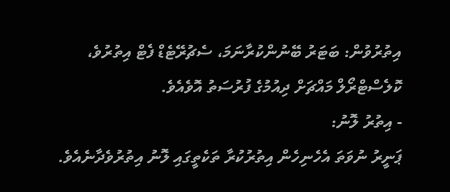އިތުރުވުން: ބަޓަރު ބޭނުންކުރާނަމަ، ސެޗުރޭޓެޑް ފެޓް އިތުރުވެ، ކޮލެސްޓްރޯލް މައްޗަށް ދިއުމުގެ ފުރުސަތު އޮވެއެވެ.
- އިތުރު ލޮނު:
ޕަނީރު ނުވަތަ އެހެނިހެން އިތުރުކުރާ ތަކެތީގައި ލޮނު އިތުރުވެދާނެއެވެ.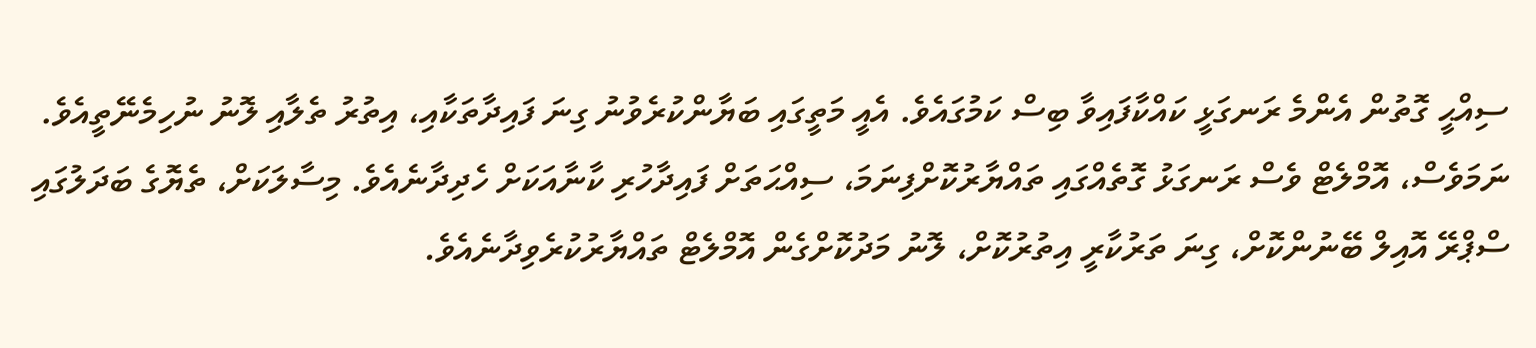ސިއްޙީ ގޮތުން އެންމެ ރަނގަޅީ ކައްކާފައިވާ ބިސް ކަމުގައެވެ. އެއީ މަތީގައި ބަޔާންކުރެވުނު ގިނަ ފައިދާތަކާއި، އިތުރު ތެލާއި ލޮނު ނުހިމެނޭތީއެވެ. ނަމަވެސް، އޮމްލެޓް ވެސް ރަނގަޅު ގޮތެއްގައި ތައްޔާރުކޮށްފިނަމަ، ސިއްޙަތަށް ފައިދާހުރި ކާނާއަކަށް ހެދިދާނެއެވެ. މިސާލަކަށް، ތެޔޮގެ ބަދަލުގައި ސްޕްރޭ އޮއިލް ބޭނުންކޮށް، ގިނަ ތަރުކާރީ އިތުރުކޮށް، ލޮނު މަދުކޮށްގެން އޮމްލެޓް ތައްޔާރުކުރެވިދާނެއެވެ.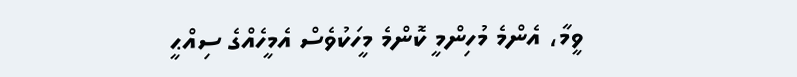ވީމާ، އެންމެ މުހިންމީ ކޮންމެ މީހަކުވެސް އެމީހެއްގެ ސިއްޙީ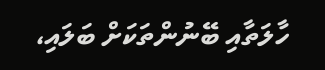ހާލަތާއި ބޭނުންތަކަށް ބަލައި،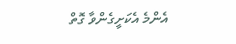އެންމެ އެކަށީގެންވާ ގޮތް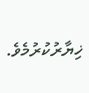ޚިޔާރުކުރުމެވެ.